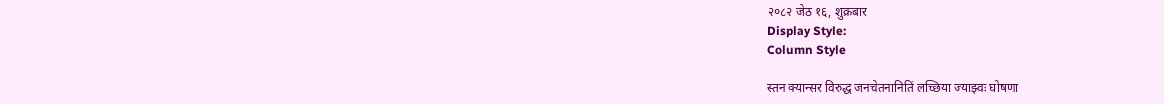२०८२ जेठ १६, शुक्रबार
Display Style:
Column Style

स्तन क्यान्सर विरुद्ध जनचेतनानितिं लच्छिया ज्याझ्वः घोषणा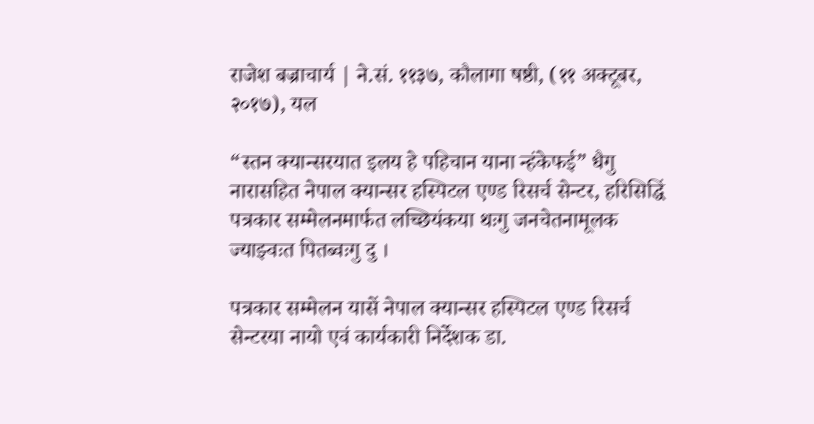राजेश बज्राचार्य | ने.सं. ११३७, कौलागा षष्ठी, (११ अक्टूबर, २०१७), यल

“स्तन क्यान्सरयात इलय हे पहिचान याना न्हंकेफई” धैगु नारासहित नेपाल क्यान्सर हस्पिटल एण्ड रिसर्च सेन्टर, हरिसिद्धिं पत्रकार सम्मेलनमार्फत लच्छियंकया थःगु जनचेतनामूलक ज्याझ्वःत पितब्वःगु दु ।

पत्रकार सम्मेलन यासें नेपाल क्यान्सर हस्पिटल एण्ड रिसर्च सेन्टरया नायो एवं कार्यकारी निर्देशक डा.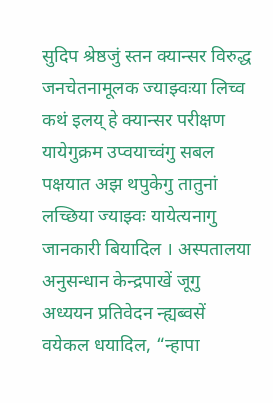सुदिप श्रेष्ठजुं स्तन क्यान्सर विरुद्ध जनचेतनामूलक ज्याझ्वःया लिच्व कथं इलय् हे क्यान्सर परीक्षण यायेगुक्रम उप्वयाच्वंगु सबल पक्षयात अझ थपुकेगु तातुनां लच्छिया ज्याझ्वः यायेत्यनागु जानकारी बियादिल । अस्पतालया अनुसन्धान केन्द्रपाखें जूगु अध्ययन प्रतिवेदन न्ह्यब्वसें वयेकल धयादिल, “न्हापा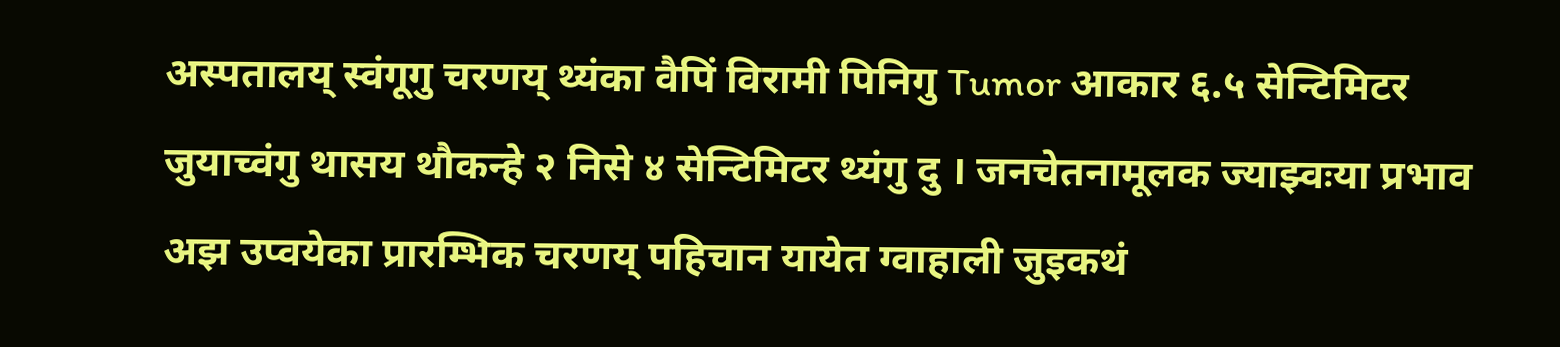अस्पतालय् स्वंगूगु चरणय् थ्यंका वैपिं विरामी पिनिगु Tumor आकार ६.५ सेन्टिमिटर जुयाच्वंगु थासय थौकन्हे २ निसे ४ सेन्टिमिटर थ्यंगु दु । जनचेतनामूलक ज्याझ्वःया प्रभाव अझ उप्वयेका प्रारम्भिक चरणय् पहिचान यायेत ग्वाहाली जुइकथं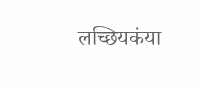लच्छियकंया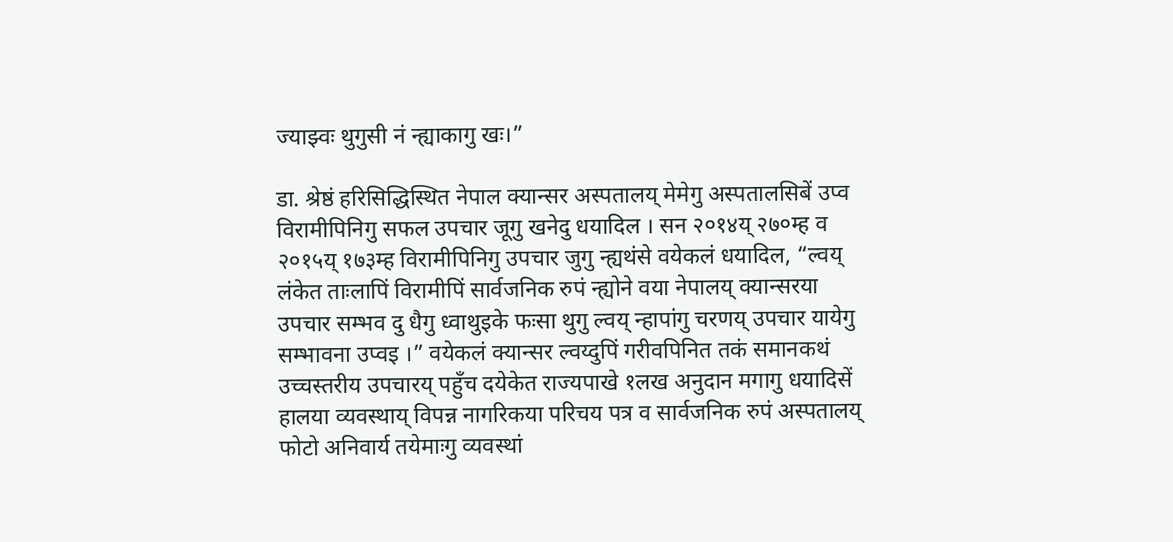ज्याझ्वः थुगुसी नं न्ह्याकागु खः।”

डा. श्रेष्ठं हरिसिद्धिस्थित नेपाल क्यान्सर अस्पतालय् मेमेगु अस्पतालसिबें उप्व विरामीपिनिगु सफल उपचार जूगु खनेदु धयादिल । सन २०१४य् २७०म्ह व २०१५य् १७३म्ह विरामीपिनिगु उपचार जुगु न्ह्यथंसे वयेकलं धयादिल, “ल्वय् लंकेत ताःलापिं विरामीपिं सार्वजनिक रुपं न्ह्योने वया नेपालय् क्यान्सरया उपचार सम्भव दु धैगु ध्वाथुइके फःसा थुगु ल्वय् न्हापांगु चरणय् उपचार यायेगु सम्भावना उप्वइ ।” वयेकलं क्यान्सर ल्वय्दुपिं गरीवपिनित तकं समानकथं उच्चस्तरीय उपचारय् पहुँच दयेकेत राज्यपाखे १लख अनुदान मगागु धयादिसें हालया व्यवस्थाय् विपन्न नागरिकया परिचय पत्र व सार्वजनिक रुपं अस्पतालय् फोटो अनिवार्य तयेमाःगु व्यवस्थां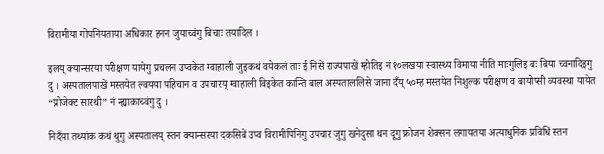विरामीया गोपनियताया अधिकार हनन जुयाच्वंगु बिचाः तयादिल ।

इलय् क्यान्सरया परीक्षण यायेगु प्रचलन उप्वकेत ग्वाहाली जुइकथं वयेकलं ताः ई निसें राज्यपाखें म्होतिइ नं १०लखया स्वास्थ्य विमाया नीति माःगुलिइ बः बिया च्वनादिइगु दु । अस्पतालपाखें मस्तयेत ल्वयया पहिचान व उपचारय् ग्वाहाली विइकेत कान्ति बाल अस्पताललिसे जाना दँय् ५०म्ह मस्तयेत निशुल्क परीक्षण व बायोप्सी व्यवस्था यायेत “प्रोजेक्ट सारथी” नं न्ह्याकाच्वंगु दु ।

निदँया तथ्यांक कथं थुगु अस्पतालय् स्तन क्यान्सरया दकसिबें उप्व विरामीपिनिगु उपचार जुगु खनेदुसा थन दूगु फ्रोजन शेक्सन लगायतया अत्याधुनिक प्रविधिं स्तन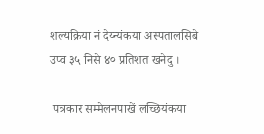शल्यक्रिया नं देय्न्यंकया अस्पतालसिबे उप्व ३५ निसे ४० प्रतिशत खनेदु ।

 पत्रकार सम्मेलनपाखें लच्छियंकया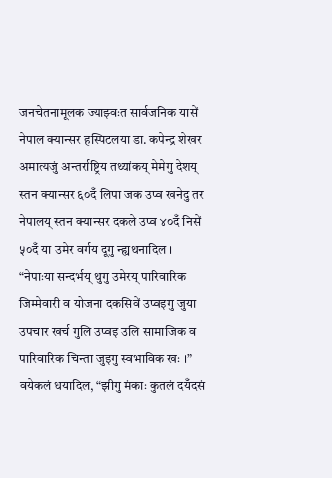जनचेतनामूलक ज्याझ्वःत सार्वजनिक यासें नेपाल क्यान्सर हस्पिटलया डा. कपेन्द्र शेखर अमात्यजुं अन्तर्राष्ट्रिय तथ्यांकय् मेमेगु देशय् स्तन क्यान्सर ६०दँ लिपा जक उप्व खनेदु तर नेपालय् स्तन क्यान्सर दकले उप्व ४०दँ निसें ५०दँ या उमेर वर्गय दूगु न्ह्यथनादिल । “नेपाःया सन्दर्भय् थुगु उमेरय् पारिवारिक जिम्मेवारी व योजना दकसिवें उप्वइगु जुया उपचार खर्च गुलि उप्वइ उलि सामाजिक व पारिवारिक चिन्ता जुइगु स्वभाविक खः ।” वयेकलं धयादिल, “झीगु मंकाः कुतलं दयँदसं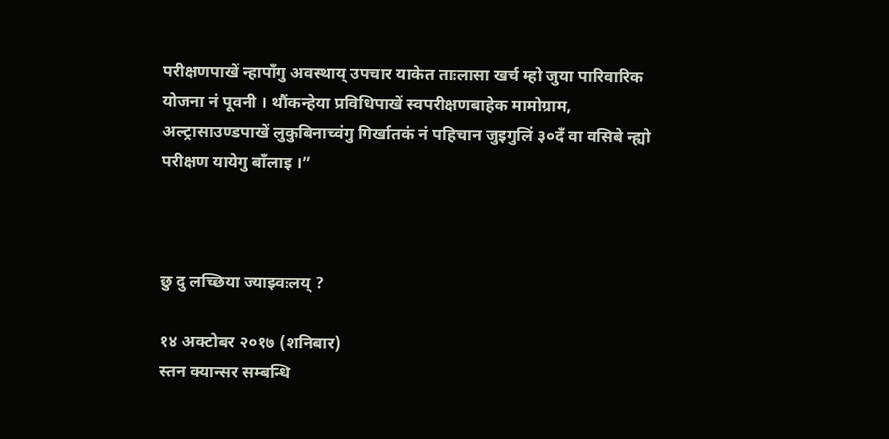परीक्षणपाखें न्हापाँगु अवस्थाय् उपचार याकेत ताःलासा खर्च म्हो जुया पारिवारिक योजना नं पूवनी । थौंकन्हेया प्रविधिपाखें स्वपरीक्षणबाहेक मामोग्राम, अल्ट्रासाउण्डपाखें लुकुबिनाच्वंगु गिर्खातकं नं पहिचान जुइगुलिं ३०दँ वा वसिबे न्ह्यो परीक्षण यायेगु बाँलाइ ।”



छु दु लच्छिया ज्याझ्वःलय् ?

१४ अक्टोबर २०१७ (शनिबार)
स्तन क्यान्सर सम्बन्धि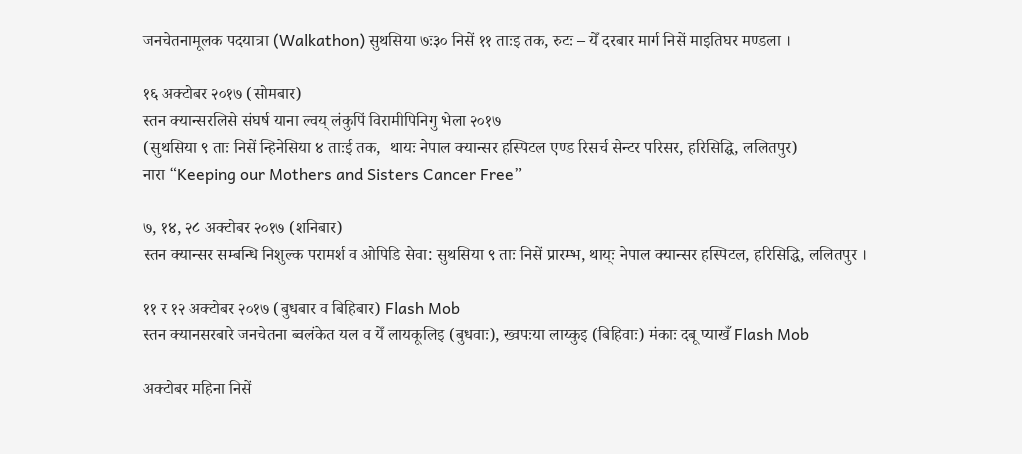जनचेतनामूलक पदयात्रा (Walkathon) सुथसिया ७ः३० निसें ११ ताःइ तक, रुटः – येँ दरबार मार्ग निसें माइतिघर मण्डला ।

१६ अक्टोबर २०१७ (सोमबार)
स्तन क्यान्सरलिसे संघर्ष याना ल्वय् लंकुपिं विरामीपिनिगु भेला २०१७
(सुथसिया ९ ताः निसें न्हिनेसिया ४ ताःई तक,  थायः नेपाल क्यान्सर हस्पिटल एण्ड रिसर्च सेन्टर परिसर, हरिसिद्घि, ललितपुर)
नारा “Keeping our Mothers and Sisters Cancer Free”

७, १४, २८ अक्टोबर २०१७ (शनिबार)
स्तन क्यान्सर सम्बन्धि निशुल्क परामर्श व ओपिडि सेवा: सुथसिया ९ ताः निसें प्रारम्भ, थाय्ः नेपाल क्यान्सर हस्पिटल, हरिसिद्धि, ललितपुर ।

११ र १२ अक्टोबर २०१७ (बुधबार व बिहिबार) Flash Mob
स्तन क्यानसरबारे जनचेतना ब्वलंकेत यल व येँ लायकूलिइ (बुधवाः), ख्वपःया लाय्कुइ (बिहिवाः) मंकाः दबू प्याखँ Flash Mob

अक्टोबर महिना निसें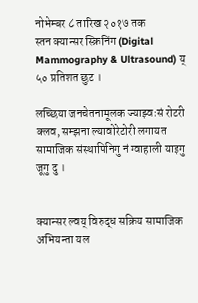नोभेम्बर ८ तारिख २०१७ तक
स्तन क्यान्सर स्क्रिनिंग (Digital Mammography & Ultrasound) य् ५० प्रतिशत छुट ।

लच्छिया जनचेतनामूलक ज्याझ्वःसं रोटरी क्लव, सम्झना ल्यावोरेटोरी लगायत सामाजिक संस्थापिनिगु नं ग्वाहाली याइगु जूगु दु ।


क्यान्सर ल्वय् विरुद्ध सक्रिय सामाजिक अभियन्ता यल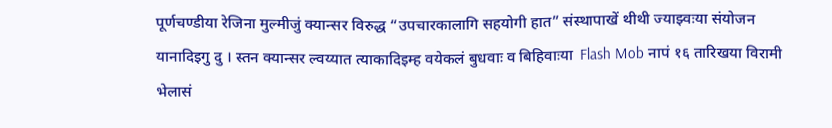पूर्णचण्डीया रेजिना मुल्मीजुं क्यान्सर विरुद्ध “उपचारकालागि सहयोगी हात” संस्थापाखें थीथी ज्याझ्वःया संयोजन यानादिइगु दु । स्तन क्यान्सर ल्वय्यात त्याकादिइम्ह वयेकलं बुधवाः व बिहिवाःया  Flash Mob नापं १६ तारिखया विरामी भेलासं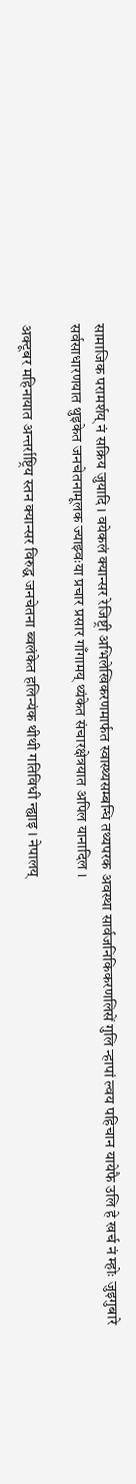सामाजिक परामर्शय् नं सक्रिय जुयादि । वयेकलं क्यान्सर रेजिष्ट्री अभिलेखिकरणमार्फत स्वास्थ्यसम्बन्धि तथ्यपरक अवस्था सार्वजनिकिकरणलिसें गुलि न्हापां ल्वय पहिचान यायेफै उलि हे खर्च नं म्होः जुइगुबारे सर्वसाधारणयात थुइकेत जनचेतनामूलक ज्याझ्वःया प्रचार प्रसार गाँगामय् थ्यंकेत संचारक्षेत्रयात अपिल यानादिल ।

अक्टूबर महिनायात अन्तर्राष्ट्रिय स्तन क्यान्सर विरुद्ध जनचेतना ब्वलंकेत हलिन्यंक थीथी गतिविधी न्ह्याइ । नेपालय्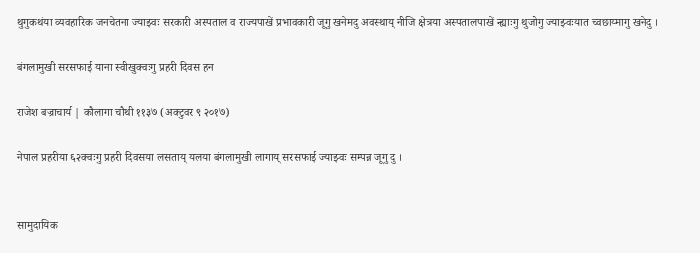थुगुकथंया व्यवहारिक जनचेतना ज्याझ्वः सरकारी अस्पताल व राज्यपाखें प्रभावकारी जूगु खनेमदु अवस्थाय् नीजि क्षेत्रया अस्पतालपाखें न्ह्याःगु थुजोगु ज्याझ्वःयात च्वछाय्मागु खनेदु ।

बंगलामुखी सरसफाई याना स्वीखुक्वःगु प्रहरी दिवस हन

राजेश बज्राचार्य | कौलागा चौथी ११३७ (अक्टुवर ९ २०१७)

नेपाल प्रहरीया ६२क्वःगु प्रहरी दिवसया लसताय् यलया बंगलामुखी लागाय् सरसफाई ज्याझ्वः सम्पन्न जूगु दु ।


सामुदायिक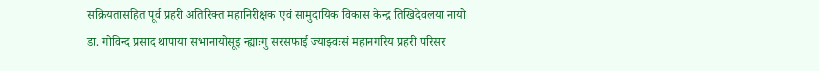सक्रियतासहित पूर्व प्रहरी अतिरिक्त महानिरीक्षक एवं सामुदायिक विकास केन्द्र तिखिदेवलया नायो डा. गोविन्द प्रसाद थापाया सभानायोसूइ न्ह्याःगु सरसफाई ज्याझ्वःसं महानगरिय प्रहरी परिसर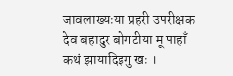जावलाख्यःया प्रहरी उपरीक्षक देव बहादुर बोगटीया मू पाहाँ कथं झायादिइगु खः ।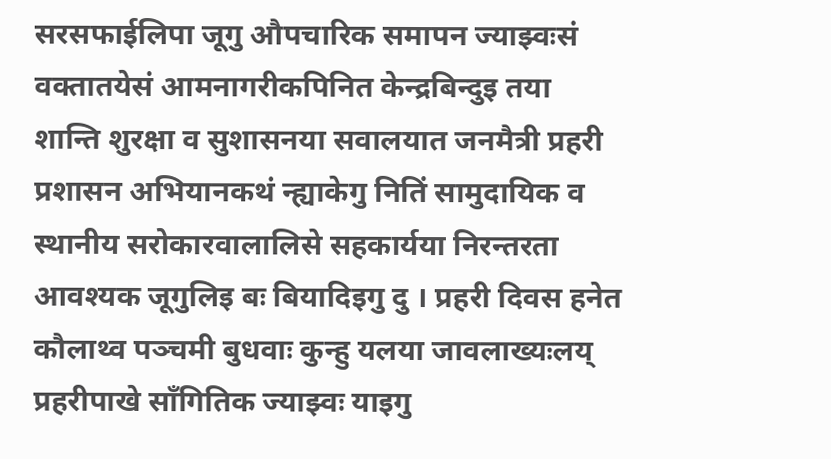सरसफाईलिपा जूगु औपचारिक समापन ज्याझ्वःसं वक्तातयेसं आमनागरीकपिनित केन्द्रबिन्दुइ तया शान्ति शुरक्षा व सुशासनया सवालयात जनमैत्री प्रहरी प्रशासन अभियानकथं न्ह्याकेगु नितिं सामुदायिक व स्थानीय सरोकारवालालिसे सहकार्यया निरन्तरता आवश्यक जूगुलिइ बः बियादिइगु दु । प्रहरी दिवस हनेत कौलाथ्व पञ्चमी बुधवाः कुन्हु यलया जावलाख्यःलय् प्रहरीपाखे साँगितिक ज्याझ्वः याइगु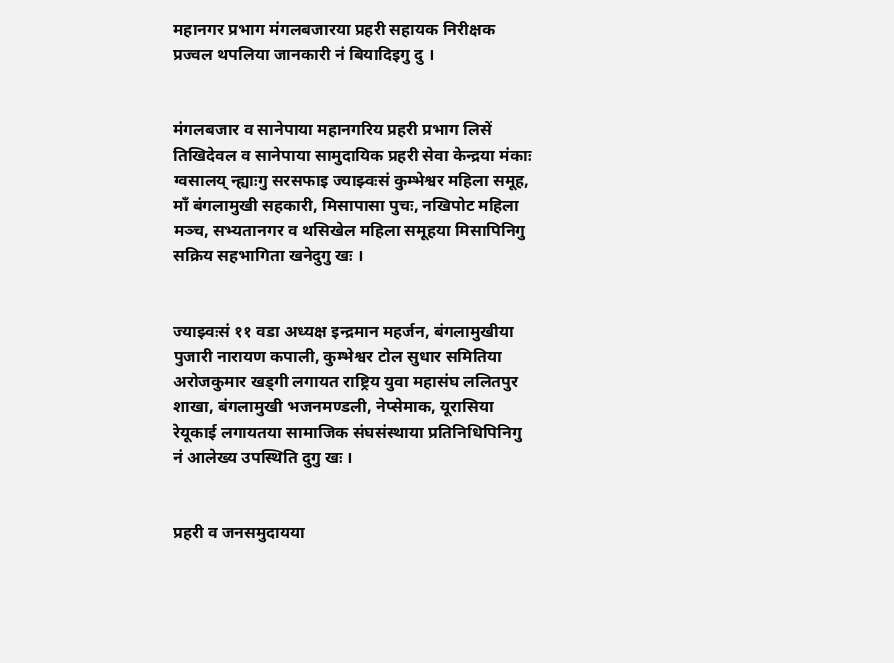महानगर प्रभाग मंगलबजारया प्रहरी सहायक निरीक्षक प्रज्वल थपलिया जानकारी नं बियादिइगु दु ।


मंगलबजार व सानेपाया महानगरिय प्रहरी प्रभाग लिसें तिखिदेवल व सानेपाया सामुदायिक प्रहरी सेवा केन्द्रया मंकाः ग्वसालय् न्ह्याःगु सरसफाइ ज्याझ्वःसं कुम्भेश्वर महिला समूह, माँ बंगलामुखी सहकारी, मिसापासा पुचः, नखिपोट महिला मञ्च, सभ्यतानगर व थसिखेल महिला समूहया मिसापिनिगु सक्रिय सहभागिता खनेदुगु खः ।


ज्याझ्वःसं ११ वडा अध्यक्ष इन्द्रमान महर्जन, बंगलामुखीया पुजारी नारायण कपाली, कुम्भेश्वर टोल सुधार समितिया अरोजकुमार खड्गी लगायत राष्ट्रिय युवा महासंघ ललितपुर शाखा, बंगलामुखी भजनमण्डली, नेप्सेमाक, यूरासिया रेयूकाई लगायतया सामाजिक संघसंस्थाया प्रतिनिधिपिनिगु नं आलेख्य उपस्थिति दुगु खः ।


प्रहरी व जनसमुदायया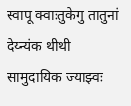स्वापू क्वाःतुकेगु तातुनां देय्न्यंक थीथी सामुदायिक ज्याझ्वः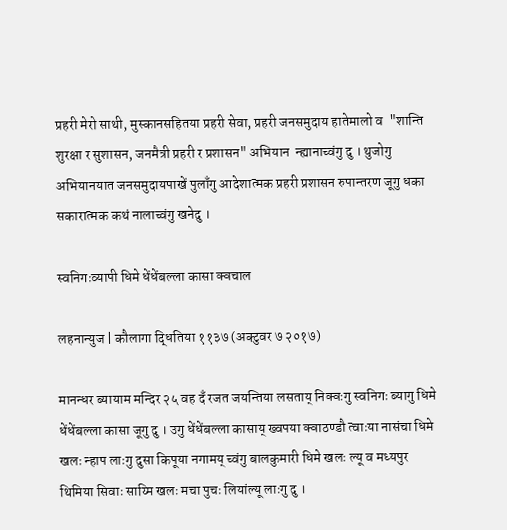प्रहरी मेरो साथी, मुस्कानसहितया प्रहरी सेवा, प्रहरी जनसमुदाय हातेमालो व  "शान्ति शुरक्षा र सुशासन, जनमैत्री प्रहरी र प्रशासन" अभियान  न्ह्यानाच्वंगु दु । थुजोगु अभियानयात जनसमुदायपाखें पुलाँगु आदेशात्मक प्रहरी प्रशासन रुपान्तरण जूगु धका सकारात्मक कथं नालाच्वंगु खनेदु ।

स्वनिगःव्यापी धिमे धेंधेंबल्ला कासा क्वचाल

लहनान्युज | कौलागा द्धितिया ११३७ (अक्टुवर ७ २०१७)

मानन्धर ब्यायाम मन्दिर २५ वह दँ रजत जयन्तिया लसताय् निक्वःगु स्वनिगः ब्यागु धिमे धेंधेंबल्ला कासा जूगु दु । उगु धेंधेंबल्ला कासाय् ख्वपया क्वाठण्डौ त्वाःया नासंचा धिमे खलः न्हाप लाःगु दुसा किपूया नगामय् च्वंगु बालकुमारी धिमे खलः ल्यू व मध्यपुर थिमिया सिवाः साय्मि खलः मचा पुचः लियांल्यू लाःगु दु ।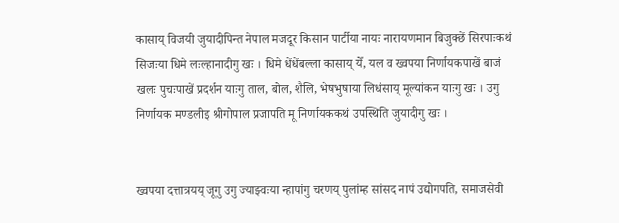कासाय् विजयी जुयादीपिन्त नेपाल मजदूर किसान पार्टीया नायः नारायणमान बिजुक्छें सिरपाःकथं सिजःया धिमे लःल्हानादीगु खः । धिमे धेंधेंबल्ला कासाय् येँ, यल व ख्वपया निर्णायकपाखें बाजं खलः पुचःपाखें प्रदर्शन याःगु ताल, बोल, शैलि, भेषभुषाया लिधंसाय् मूल्यांकन याःगु खः । उगु निर्णायक मण्डलीइ श्रीगोपाल प्रजापति मू निर्णायककथं उपस्थिति जुयादीगु खः ।


ख्वपया दत्तात्रयय् जूगु उगु ज्याझ्वःया न्हापांगु चरणय् पुलांम्ह सांसद नापं उद्योगपति, समाजसेवी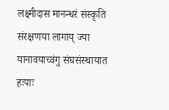लक्ष्मीदास मानन्धरं संस्कृति संरक्षणया लागाय् ज्या यानावयाच्वंगु संघसंस्थायात हःपाः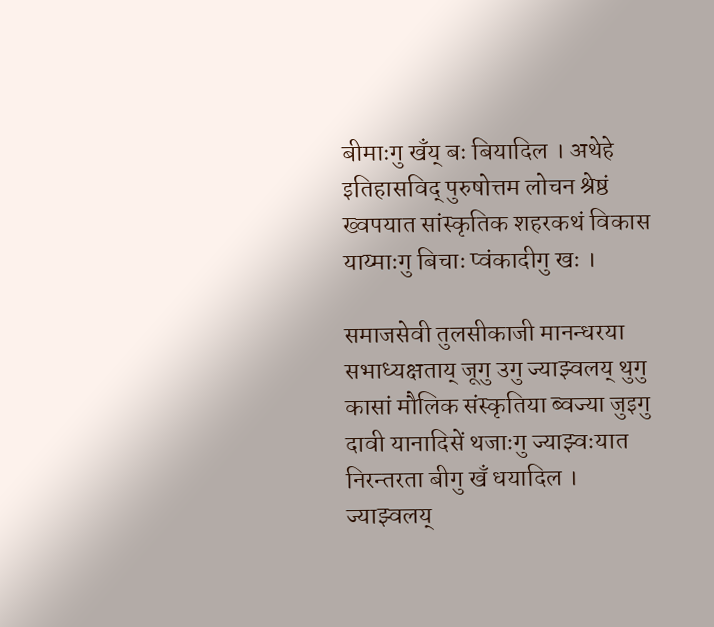बीमाःगु खँय् बः बियादिल । अथेहे इतिहासविद् पुरुषोत्तम लोचन श्रेष्ठं ख्वपयात सांस्कृतिक शहरकथं विकास याय्माःगु बिचाः प्वंकादीगु खः ।

समाजसेवी तुलसीकाजी मानन्धरया सभाध्यक्षताय् जूगु उगु ज्याझ्वलय् थुगु कासां मौलिक संस्कृतिया ब्वज्या जुइगु दावी यानादिसें थजाःगु ज्याझ्वःयात निरन्तरता बीगु खँ धयादिल ।
ज्याझ्वलय्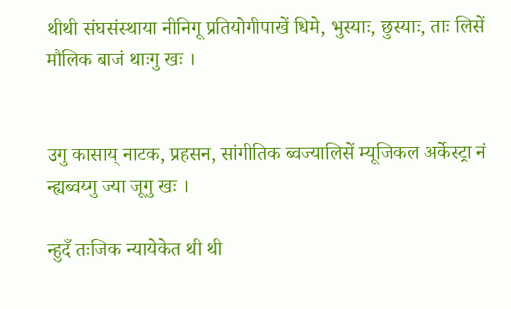थीथी संघसंस्थाया नीनिगू प्रतियोगीपाखें धिमे, भुस्याः, छुस्याः, ताः लिसें मौलिक बाजं थाःगु खः ।


उगु कासाय् नाटक, प्रहसन, सांगीतिक ब्वज्यालिसें म्यूजिकल अर्केस्ट्रा नं न्ह्यब्वय्गु ज्या जूगु खः ।

न्हुदँ तःजिक न्यायेकेत थी थी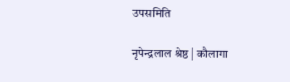उपसमिति

नृपेन्द्रलाल श्रेष्ठ | कौलागा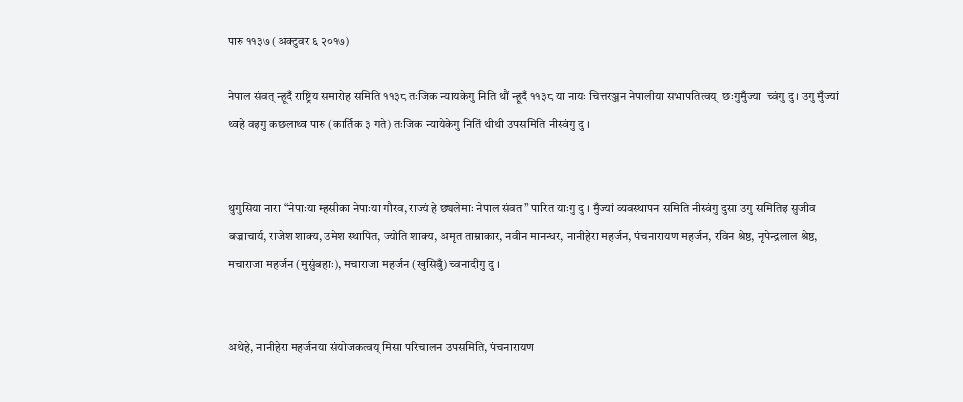पारु ११३७ (अक्टुवर ६ २०१७)

नेपाल संवत् न्हूदँ राष्ट्रिय समारोह समिति ११३८ तःजिक न्यायकेगु निति थौं न्हूदँ ११३८ या नायः चित्तरञ्जन नेपालीया सभापतित्वय्  छःगुमुँज्या  च्वंगु दु । उगु मुँज्यां थ्वहे वइगु कछलाथ्व पारु (कार्तिक ३ गते) तःजिक न्यायेकेगु नितिं थीथी उपसमिति नीस्वंगु दु ।


थुगुसिया नारा “नेपाःया म्हसीका नेपाःया गौरव, राज्यं हे छ्यलेमाः नेपाल संवत” पारित याःगु दु । मुँज्यां व्यवस्थापन समिति नीस्वंगु दुसा उगु समितिइ सुजीव बज्राचार्य, राजेश शाक्य, उमेश स्थापित, ज्योति शाक्य, अमृत ताम्राकार, नवीन मानन्धर, नानीहेरा महर्जन, पंचनारायण महर्जन, रविन श्रेष्ठ, नृपेन्द्रलाल श्रेष्ठ, मचाराजा महर्जन (मुसुंबहाः), मचाराजा महर्जन (खुसिबुँ) च्वनादीगु दु ।


अथेहे, नानीहेरा महर्जनया संयोजकत्वय् मिसा परिचालन उपसमिति, पंचनारायण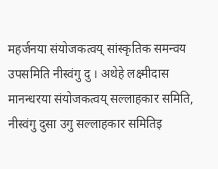महर्जनया संयोजकत्वय् सांस्कृतिक समन्वय उपसमिति नीस्वंगु दु । अथेहे लक्ष्मीदास मानन्धरया संयोजकत्वय् सल्लाहकार समिति, नीस्वंगु दुसा उगु सल्लाहकार समितिइ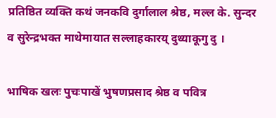प्रतिष्ठित व्यक्ति कथं जनकवि दुर्गालाल श्रेष्ठ, मल्ल के. सुन्दर व सुरेन्द्रभक्त माथेमायात सल्लाहकारय् दुथ्याकूगु दु ।

भाषिक खलः पुचःपाखें भुषणप्रसाद श्रेष्ठ व पवित्र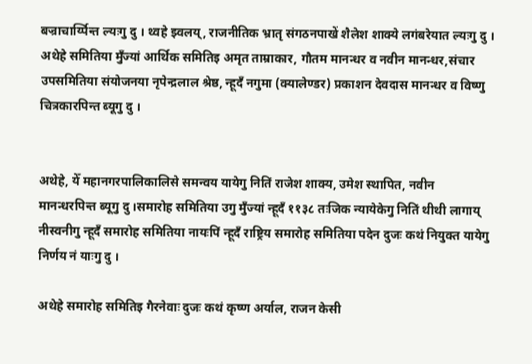बज्राचार्य्पिन्त ल्यःगु दु । थ्वहे झ्वलय्, राजनीतिक भ्रातृ संगठनपाखें शैलेश शाक्ये लगंबरेयात ल्यःगु दु । अथेहे समितिया मुँज्यां आर्थिक समितिइ अमृत ताम्राकार, गौतम मानन्धर व नवीन मानन्धर,संचार उपसमितिया संयोजनया नृपेन्द्रलाल श्रेष्ठ, न्हूदँ नगुमा (क्यालेण्डर) प्रकाशन देवदास मानन्धर व विष्णु चित्रकारपिन्त ब्यूगु दु ।


अथेहे, येँ महानगरपालिकालिसे समन्वय यायेगु नितिं राजेश शाक्य, उमेश स्थापित, नवीन मानन्धरपिन्त ब्यूगु दु ।समारोह समितिया उगु मुँज्यां न्हूदँ ११३८ तःजिक न्यायेकेगु नितिं थीथी लागाय् नीस्वनीगु न्हूदँ समारोह समितिया नायःपिं न्हूदँ राष्ट्रिय समारोह समितिया पदेन दुजः कथं नियुक्त यायेगु निर्णय नं याःगु दु ।

अथेहे समारोह समितिइ गैरनेवाः दुजः कथं कृष्ण अर्याल, राजन केसी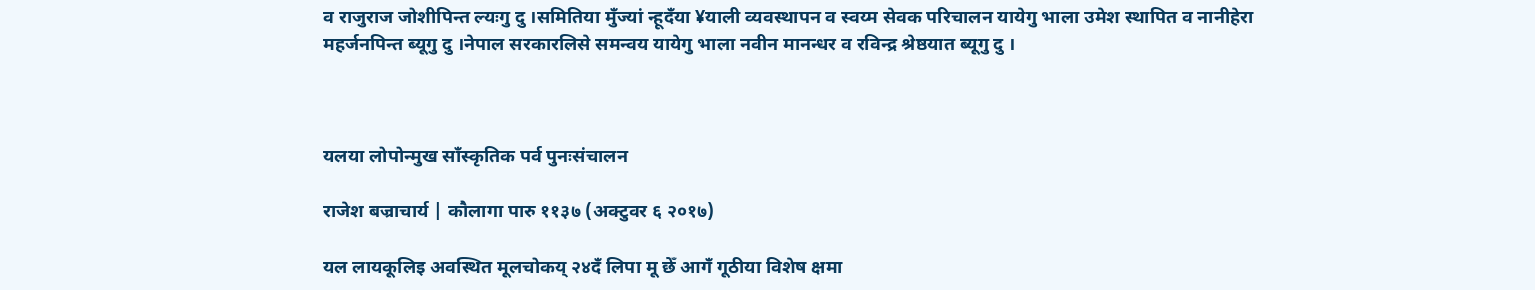व राजुराज जोशीपिन्त ल्यःगु दु ।समितिया मुँज्यां न्हूदँया ¥याली व्यवस्थापन व स्वय्म सेवक परिचालन यायेगु भाला उमेश स्थापित व नानीहेरा महर्जनपिन्त ब्यूगु दु ।नेपाल सरकारलिसे समन्वय यायेगु भाला नवीन मानन्धर व रविन्द्र श्रेष्ठयात ब्यूगु दु ।



यलया लोपोन्मुख साँस्कृतिक पर्व पुनःसंचालन

राजेश बज्राचार्य | कौलागा पारु ११३७ (अक्टुवर ६ २०१७)

यल लायकूलिइ अवस्थित मूलचोकय् २४दँ लिपा मू छेँ आगँ गूठीया विशेष क्षमा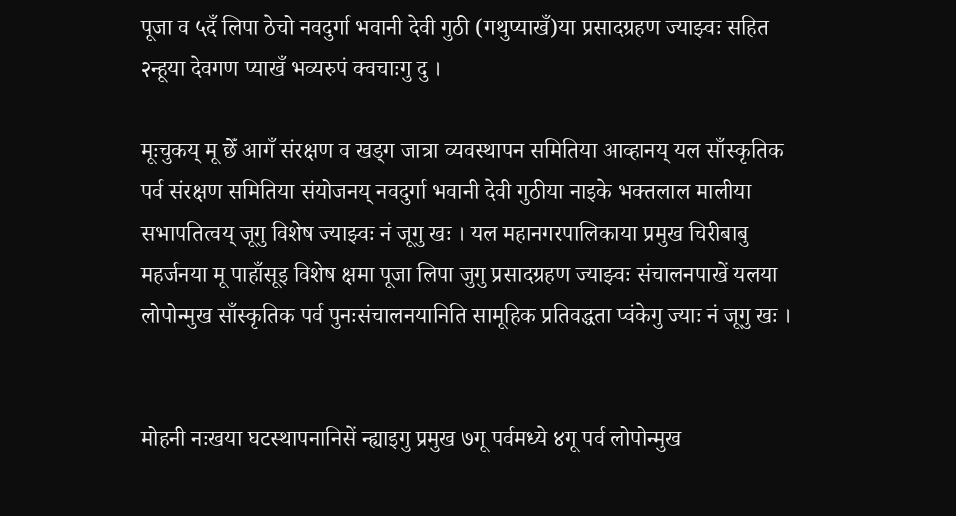पूजा व ५दँ लिपा ठेचो नवदुर्गा भवानी देवी गुठी (गथुप्याखँ)या प्रसादग्रहण ज्याझ्वः सहित २न्हूया देवगण प्याखँ भव्यरुपं क्वचाःगु दु ।

मूःचुकय् मू छेँ आगँ संरक्षण व खड्ग जात्रा व्यवस्थापन समितिया आव्हानय् यल साँस्कृतिक पर्व संरक्षण समितिया संयोजनय् नवदुर्गा भवानी देवी गुठीया नाइके भक्तलाल मालीया सभापतित्वय् जूगु विशेष ज्याझ्वः नं जूगु खः । यल महानगरपालिकाया प्रमुख चिरीबाबु महर्जनया मू पाहाँसूइ विशेष क्षमा पूजा लिपा जुगु प्रसादग्रहण ज्याझ्वः संचालनपाखें यलया लोपोन्मुख साँस्कृतिक पर्व पुनःसंचालनयानिति सामूहिक प्रतिवद्धता प्वंकेगु ज्याः नं जूगु खः ।


मोहनी नःखया घटस्थापनानिसें न्ह्याइगु प्रमुख ७गू पर्वमध्ये ४गू पर्व लोपोन्मुख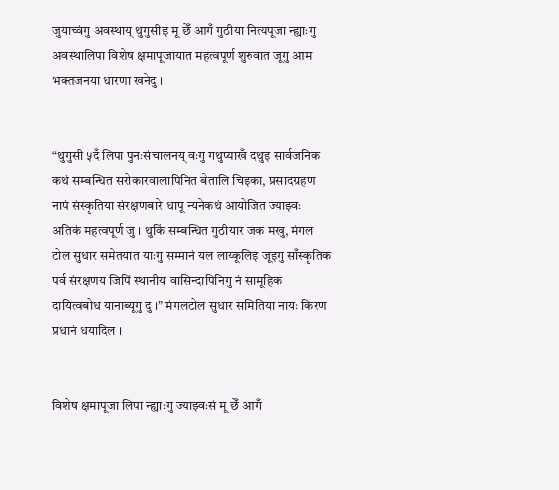जुयाच्वंगु अवस्थाय् थुगुसीइ मू छेँ आगँ गुठीया नित्यपूजा न्ह्याःगु अवस्थालिपा विशेष क्षमापूजायात महत्वपूर्ण शुरुवात जूगु आम भक्तजनया धारणा खनेदु ।


“थुगुसी ५दँ लिपा पुनःसंचालनय् वःगु गथुप्याखँ दथुइ सार्वजनिक कथं सम्बन्धित सरोकारवालापिनित बेतालि चिइका, प्रसादग्रहण नापं संस्कृतिया संरक्षणबारे धापू न्यनेकथं आयोजित ज्याझ्वः अतिकं महत्वपूर्ण जु । थुकिं सम्बन्धित गुठीयार जक मखु, मंगल टोल सुधार समेतयात याःगु सम्मानं यल लाय्कूलिइ जूइगु साँस्कृतिक पर्व संरक्षणय जिपिं स्थानीय वासिन्दापिनिगु नं सामूहिक दायित्वबोध यानाब्यूगु दु ।” मंगलटोल सुधार समितिया नायः किरण प्रधानं धयादिल ।


विशेष क्षमापूजा लिपा न्ह्याःगु ज्याझ्वःसं मू छेँ आगँ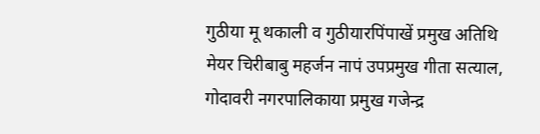गुठीया मू थकाली व गुठीयारपिंपाखें प्रमुख अतिथि मेयर चिरीबाबु महर्जन नापं उपप्रमुख गीता सत्याल, गोदावरी नगरपालिकाया प्रमुख गजेन्द्र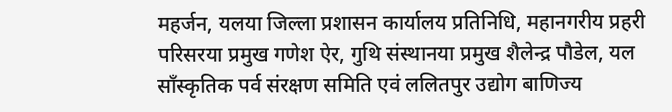महर्जन, यलया जिल्ला प्रशासन कार्यालय प्रतिनिधि, महानगरीय प्रहरी परिसरया प्रमुख गणेश ऐर, गुथि संस्थानया प्रमुख शैलेन्द्र पौडेल, यल साँस्कृतिक पर्व संरक्षण समिति एवं ललितपुर उद्योग बाणिज्य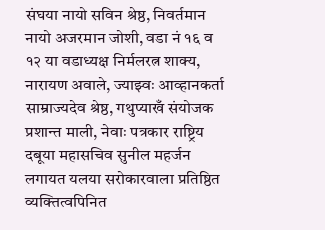संघया नायो सविन श्रेष्ठ, निवर्तमान नायो अजरमान जोशी, वडा नं १६ व १२ या वडाध्यक्ष निर्मलरत्न शाक्य, नारायण अवाले, ज्याझ्वः आव्हानकर्ता साम्राज्यदेव श्रेष्ठ, गथुप्याखँ संयोजक प्रशान्त माली, नेवाः पत्रकार राष्ट्रिय दबूया महासचिव सुनील महर्जन लगायत यलया सरोकारवाला प्रतिष्ठित व्यक्तित्वपिनित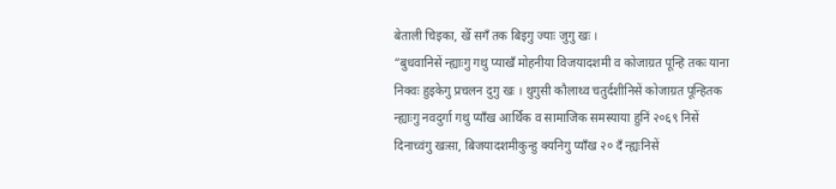बेताली चिइका, खेँ सगँ तक बिइगु ज्याः जुगु खः ।
“बुधवानिसें न्ह्याःगु गथु प्याखँ मोहनीया विजयादशमी व कोजाग्रत पून्हि तकः याना निक्वः हुइकेगु प्रचलन दुगु खः । थुगुसी कौलाथ्व चतुर्दशीनिसें कोजाग्रत पून्हितक न्ह्याःगु नवदुर्गा गथु प्याँख आर्थिक व सामाजिक समस्याया हुनिं २०६९ निसें दिनाच्वंगु खःसा, बिजयादशमीकुन्हु क्यनिगु प्याँख २० दँ न्ह्यःनिसें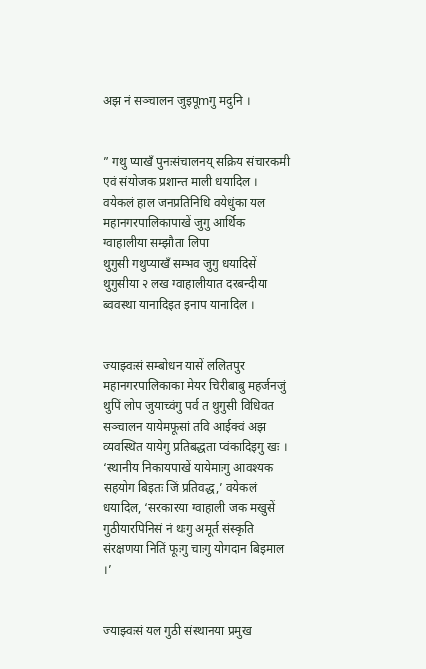अझ नं सञ्चालन जुइपूmगु मदुनि ।


” गथु प्याखँ पुनःसंचालनय् सक्रिय संचारकमी एवं संयोजक प्रशान्त माली धयादिल । वयेकलं हाल जनप्रतिनिधि वयेधुंका यल महानगरपालिकापाखें जुगु आर्थिक ग्वाहालीया सम्झौता लिपा
थुगुसी गथुप्याखँ सम्भव जुगु धयादिसें थुगुसीया २ लख ग्वाहालीयात दरबन्दीया ब्ववस्था यानादिइत इनाप यानादिल ।


ज्याझ्वःसं सम्बोधन यासें ललितपुर महानगरपालिकाका मेयर चिरीबाबु महर्जनजुं थुपिं लोप जुयाच्वंगु पर्व त थुगुसी विधिवत सञ्चालन यायेमफूसां तवि आईक्वं अझ व्यवस्थित यायेगु प्रतिबद्धता प्वंकादिइगु खः । ‘स्थानीय निकायपाखें यायेमाःगु आवश्यक सहयोग बिइतः जिं प्रतिवद्ध,’ वयेकलं धयादिल, ‘सरकारया ग्वाहाली जक मखुसें गुठीयारपिनिसं नं थःगु अमूर्त संस्कृति संरक्षणया नितिं फूःगु चाःगु योगदान बिइमाल ।’


ज्याझ्वःसं यल गुठी संस्थानया प्रमुख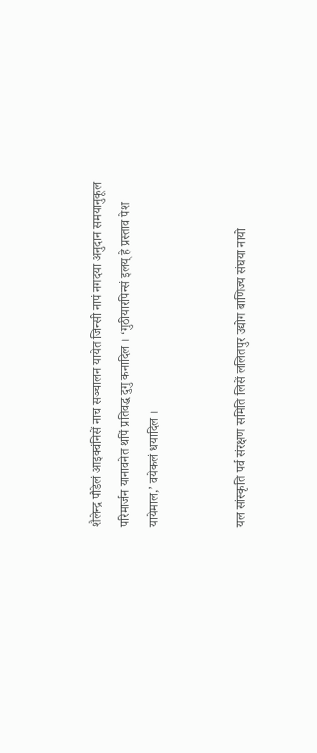शैलेन्द्र पौडेलं आइक्वंनिसें नाच सञ्चालन यायेत जिन्सी नापं नगदया अनुदान समयानुकूल परिमार्जन यानावनेत थपिं प्रतिवद्ध दुगु कनादिल । ‘गुठीयारपिन्सं इलय् हे प्रस्ताव पेश यायेमाल,’ वयेकलं धयादिल ।


यल सांस्कृति पर्व संरक्षण समिति लिसें ललितपुर उद्योग बाणिज्य संघया नायो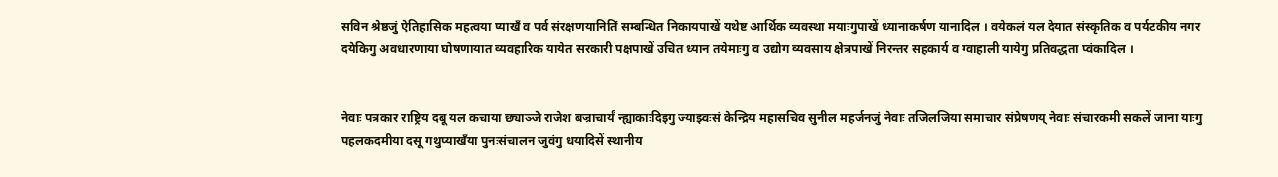सविन श्रेष्ठजुं ऐतिहासिक महत्वया प्याखँ व पर्व संरक्षणयानितिं सम्बन्धित निकायपाखें यथेष्ट आर्थिक व्यवस्था मयाःगुपाखें ध्यानाकर्षण यानादिल । वयेकलं यल देयात संस्कृतिक व पर्यटकीय नगर दयेकिगु अवधारणाया घोषणायात व्यवहारिक यायेत सरकारी पक्षपाखें उचित ध्यान तयेमाःगु व उद्योग व्यवसाय क्षेत्रपाखें निरन्तर सहकार्य व ग्वाहाली यायेगु प्रतिवद्धता प्वंकादिल ।


नेवाः पत्रकार राष्ट्रिय दबू यल कचाया छ्याञ्जे राजेश बज्राचार्यं न्ह्याकाःदिइगु ज्याझ्वःसं केन्द्रिय महासचिव सुनील महर्जनजुं नेवाः तजिलजिया समाचार संप्रेषणय् नेवाः संचारकमी सकलें जाना याःगु पहलकदमीया दसू गथुप्याखँया पुनःसंचालन जुवंगु धयादिसें स्थानीय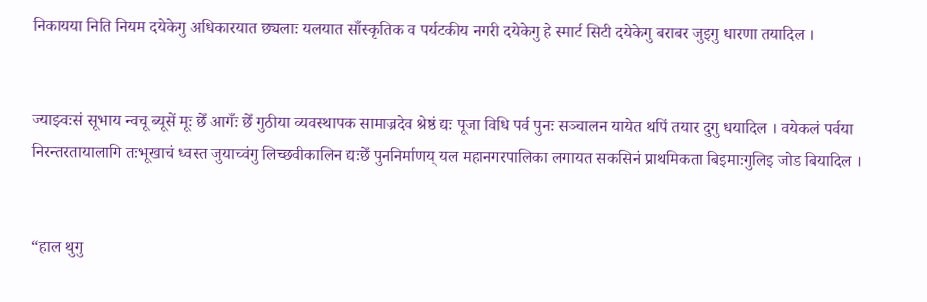निकायया निति नियम दयेकेगु अधिकारयात छ्यलाः यलयात साँस्कृतिक व पर्यटकीय नगरी दयेकेगु हे स्मार्ट सिटी दयेकेगु बराबर जुइगु धारणा तयादिल ।


ज्याझ्वःसं सूभाय न्वचू ब्यूसें मूः छेँ आगँः छेँ गुठीया व्यवस्थापक सामाज्रदेव श्रेष्ठं द्यः पूजा विधि पर्व पुनः सञ्चालन यायेत थपिं तयार दुगु धयादिल । वयेकलं पर्वया निरन्तरतायालागि तःभूखाचं ध्वस्त जुयाच्वंगु लिच्छवीकालिन द्यःछेँ पुननिर्माणय् यल महानगरपालिका लगायत सकसिनं प्राथमिकता बिइमाःगुलिइ जोड बियादिल ।


“हाल थुगु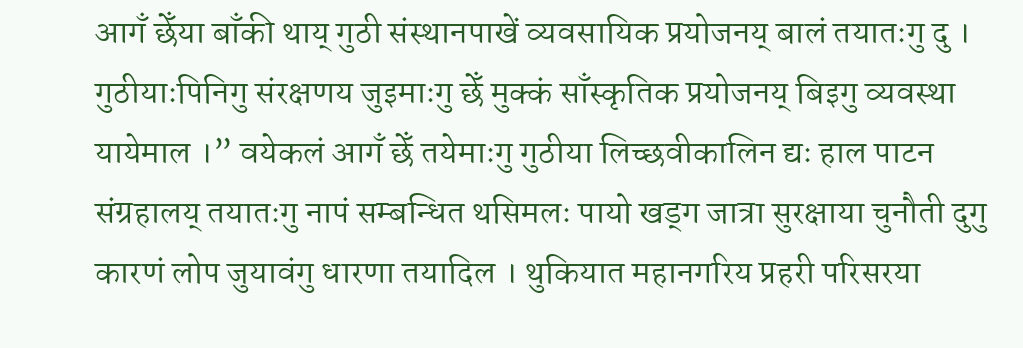आगँ छेँया बाँकी थाय् गुठी संस्थानपाखें व्यवसायिक प्रयोजनय् बालं तयातःगु दु । गुठीयाःपिनिगु संरक्षणय जुइमाःगु छेँ मुक्कं साँस्कृतिक प्रयोजनय् बिइगु व्यवस्था यायेमाल ।” वयेकलं आगँ छेँ तयेमाःगु गुठीया लिच्छवीकालिन द्यः हाल पाटन संग्रहालय् तयातःगु नापं सम्बन्धित थसिमलः पायो खड्ग जात्रा सुरक्षाया चुनौती दुगु कारणं लोप जुयावंगु धारणा तयादिल । थुकियात महानगरिय प्रहरी परिसरया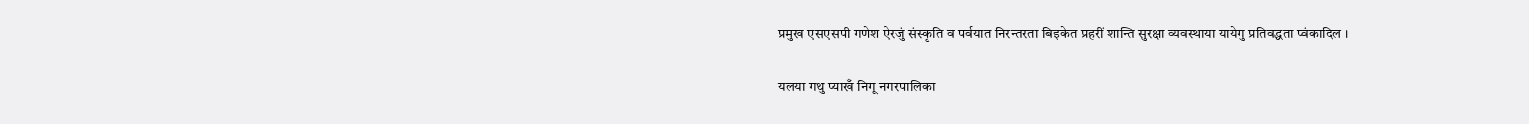प्रमुख एसएसपी गणेश ऐरजुं संस्कृति व पर्वयात निरन्तरता बिइकेत प्रहरीं शान्ति सुरक्षा व्यवस्थाया यायेगु प्रतिवद्धता प्वंकादिल ।

यलया गथु प्याखँ निगू नगरपालिका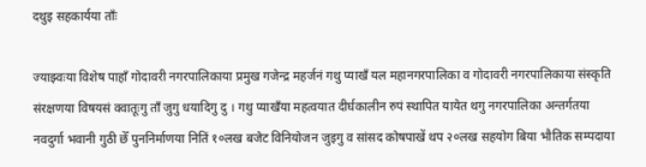दथुइ सहकार्यया ताँः

ज्याझ्वःया विशेष पाहाँ गोदावरी नगरपालिकाया प्रमुख गजेन्द्र महर्जनं गथु प्याखँ यल महानगरपालिका व गोदावरी नगरपालिकाया संस्कृति संरक्षणया विषयसं क्वातूःगु ताँ जुगु धयादिगु दु । गथु प्याखँया महत्वयात दीर्घकालीन रुपं स्थापित यायेत थगु नगरपालिका अन्तर्गतया नवदुर्गा भवानी गुठी छेँ पुननिर्माणया नितिं १०लख बजेट विनियोजन जुइगु व सांसद कोषपाखें थप २०लख सहयोग बिया भौतिक सम्पदाया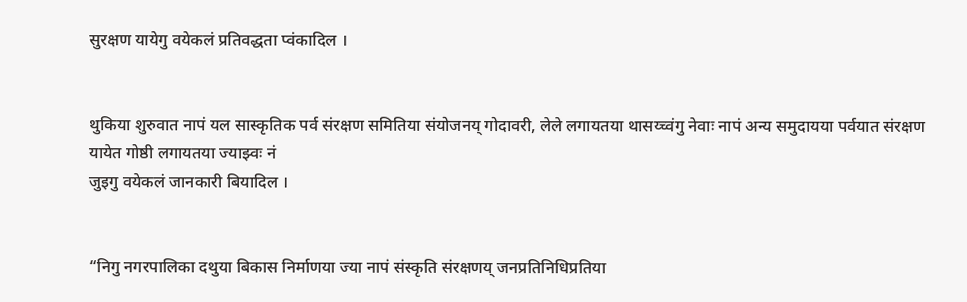सुरक्षण यायेगु वयेकलं प्रतिवद्धता प्वंकादिल ।


थुकिया शुरुवात नापं यल सास्कृतिक पर्व संरक्षण समितिया संयोजनय् गोदावरी, लेले लगायतया थासय्च्वंगु नेवाः नापं अन्य समुदायया पर्वयात संरक्षण यायेत गोष्ठी लगायतया ज्याझ्वः नं
जुइगु वयेकलं जानकारी बियादिल ।


“निगु नगरपालिका दथुया बिकास निर्माणया ज्या नापं संस्कृति संरक्षणय् जनप्रतिनिधिप्रतिया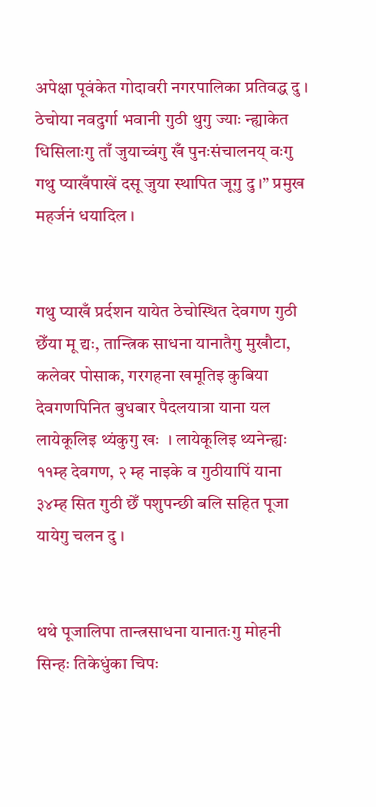अपेक्षा पूवंकेत गोदावरी नगरपालिका प्रतिवद्ध दु । ठेचोया नवदुर्गा भवानी गुठी थुगु ज्याः न्ह्याकेत धिसिलाःगु ताँ जुयाच्वंगु खँ पुनःसंचालनय् वःगु गथु प्याखँपाखें दसू जुया स्थापित जूगु दु ।” प्रमुख महर्जनं धयादिल ।


गथु प्याखँ प्रर्दशन यायेत ठेचोस्थित देवगण गुठी छेँया मू द्यः, तान्त्रिक साधना यानातैगु मुखौटा, कलेवर पोसाक, गरगहना खमूतिइ कुबिया देवगणपिनित बुधबार पैदलयात्रा याना यल लायेकूलिइ थ्यंकुगु खः  । लायेकूलिइ थ्यनेन्ह्यः ११म्ह देवगण, २ म्ह नाइके व गुठीयापिं याना ३४म्ह सित गुठी छेँ पशुपन्छी बलि सहित पूजा यायेगु चलन दु ।


थथे पूजालिपा तान्त्रसाधना यानातःगु मोहनी सिन्हः तिकेधुंका चिपः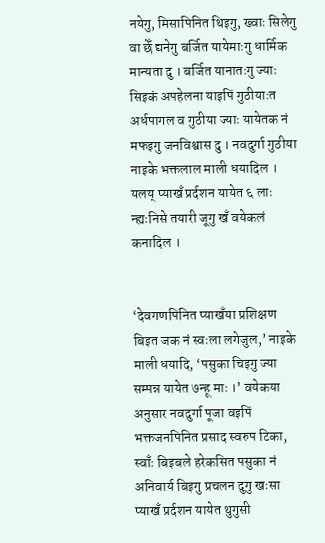नयेगु, मिसापिनित थिइगु, ख्वाः सिलेगु वा छेँ द्यनेगु बर्जित यायेमाःगु धार्मिक मान्यता दु । बर्जित यानातःगु ज्याः सिइकं अपहेलना याइपिं गुठीयाःत अर्धपागल व गुठीया ज्याः यायेतक नं मफइगु जनविश्वास दु । नवदुर्गा गुठीया नाइके भक्तलाल माली धयादिल । यलय् प्याखँ प्रर्दशन यायेत ६ लाः न्ह्यःनिसे तयारी जूगु खँ वयेकलं कनादिल ।


‘देवगणपिनित प्याखँया प्रशिक्षण बिइत जक नं स्वःला लगेजुल,’ नाइके माली धयादि, ‘पसुका चिइगु ज्या सम्पन्न यायेत ७न्हू माः ।’ वयेकया अनुसार नवदुर्गा पूजा वइपिं भक्तजनपिनित प्रसाद स्वरुप टिका, स्वाँः बिइबले हरेकसित पसुका नं अनिवार्य बिइगु प्रचलन दुगु खःसा प्याखँ प्रर्दशन यायेत थुगुसी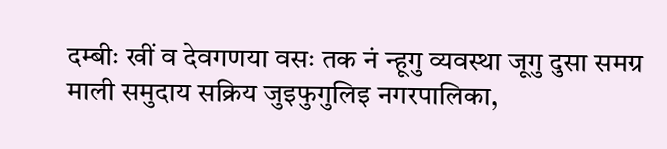दम्बीः खीं व देवगणया वसः तक नं न्हूगु व्यवस्था जूगु दुसा समग्र माली समुदाय सक्रिय जुइफुगुलिइ नगरपालिका,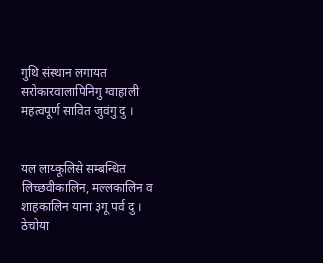गुथि संस्थान लगायत सरोकारवालापिनिगु ग्वाहाली महत्वपूर्ण सावित जुवंगु दु ।


यल लाय्कूलिसे सम्बन्धित लिच्छवीकालिन, मल्लकालिन व शाहकालिन याना ३गू पर्व दु । ठेचोया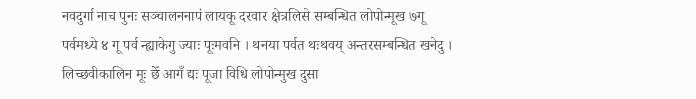नवदुर्गा नाच पुनः सञ्चालननापं लायकू दरवार क्षेत्रलिसे सम्बन्धित लोपोन्मूख ७गू पर्वमध्ये ४ गू पर्व न्ह्याकेगु ज्याः पूःमवनि । थनया पर्वत थःथवय् अन्तरसम्बन्धित खनेदु । लिच्छवीकालिन मूः छेँ आगँ द्यः पूजा विधि लोपोन्मुख दुसा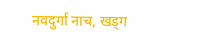नवदुर्गा नाच, खड्ग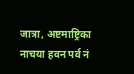जात्रा, अष्टमाष्ट्रिका नाचया हवन पर्व नं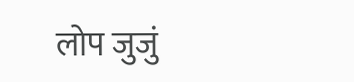लोप जुजुं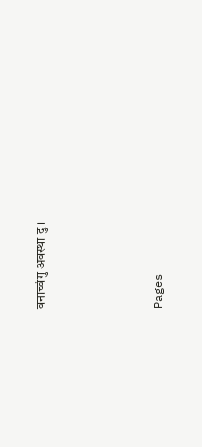वनाच्वंगु अवस्था दु ।




Pages